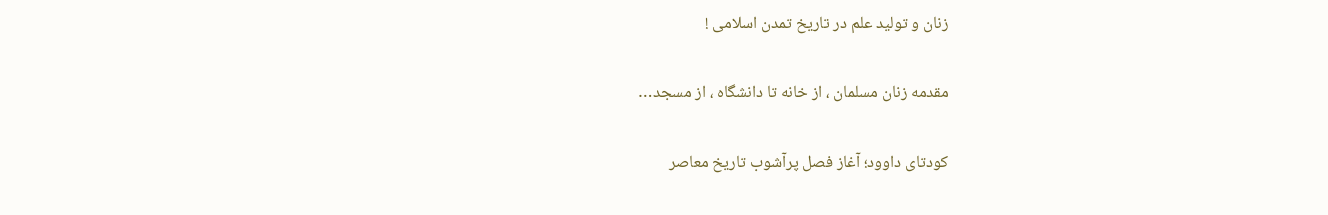زنان و تولید علم در تاریخ تمدن اسلامی !

مقدمه زنان مسلمان ، از خانه تا دانشگاه ، از مسجد…

کودتای داوود؛ آغاز فصل پرآشوب تاریخ معاصر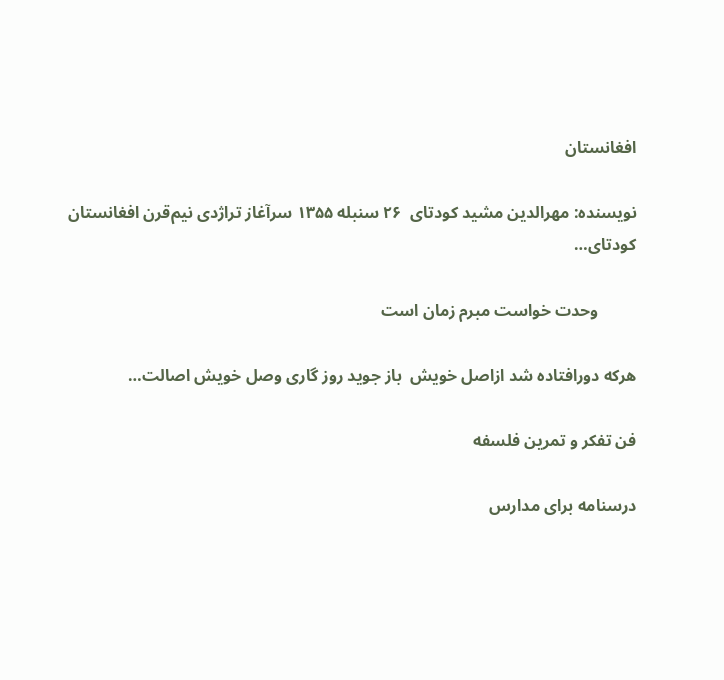افغانستان

نویسنده: مهرالدین مشید کودتای  ۲۶ سنبله ۱۳۵۵ سرآغاز تراژدی نیم‌قرن افغانستان کودتای…

         وحدت خواست مبرم زمان است

هرکه دورافتاده شد ازاصل خویش  باز جوید روز گاری وصل خویش اصالت…

فن تفکر و تمرین فلسفه

درسنامه برای مدارس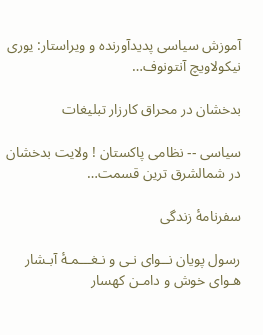آموزش سیاسی پدیدآورنده و ویراستار: یوری نیکولاویچ آنتونوف…

بدخشان در محراق کارزار تبلیغات

سیاسی -- نظامی پاکستان ! ولایت بدخشان در شمالشرق ترین قسمت…

سفرنامۀ زندگی

رسول پویان نــوای نـی و نـغـــمـۀ آبـشار هـوای خوش و دامـن کهسار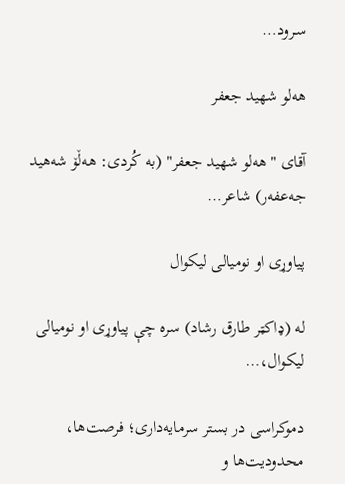سـرود…

هه‌لو شهید جعفر

آقای "هه‌لو شهید جعفر" (به کُردی: هەڵۆ شەهید جەعفەر) شاعر…

پیاوړی او نومیالی لیکوال

له (ډاکټر طارق رشاد) سره چې پیاوړی او نومیالی لیکوال،…

دموکراسی در بستر سرمایه‌داری؛ فرصت‌ها، محدودیت‌ها و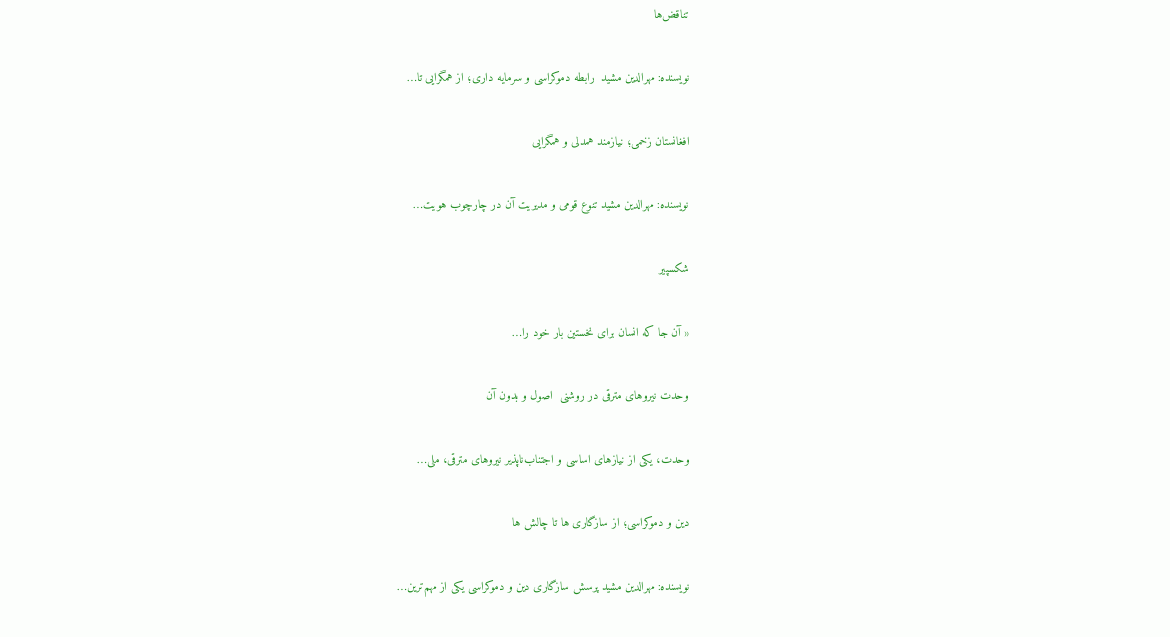تناقض‌ها

نویسنده: مهرالدین مشید  رابطه دموکراسی و سرمایه داری؛ از همگرایی تا…

افغانستان زخمی؛ نیازمند همدلی و همگرایی

نویسنده: مهرالدین مشید تنوع قومی و مدیریت آن در چارچوب هویت…

شکسپیر

« آن ‌جا که انسان برای نخستین ‌بار خود را…

وحدت نیروهای مترقی در روشنی  اصول و بدون آن

وحدت، یکی از نیازهای اساسی و اجتناب‌ناپذیر نیروهای مترقی، ملی…

دین و دموکراسی؛ از سازگاری ها تا چالش ها

نویسنده: مهرالدین مشید پرسش سازگاری دین و دموکراسی یکی از مهم‌ترین…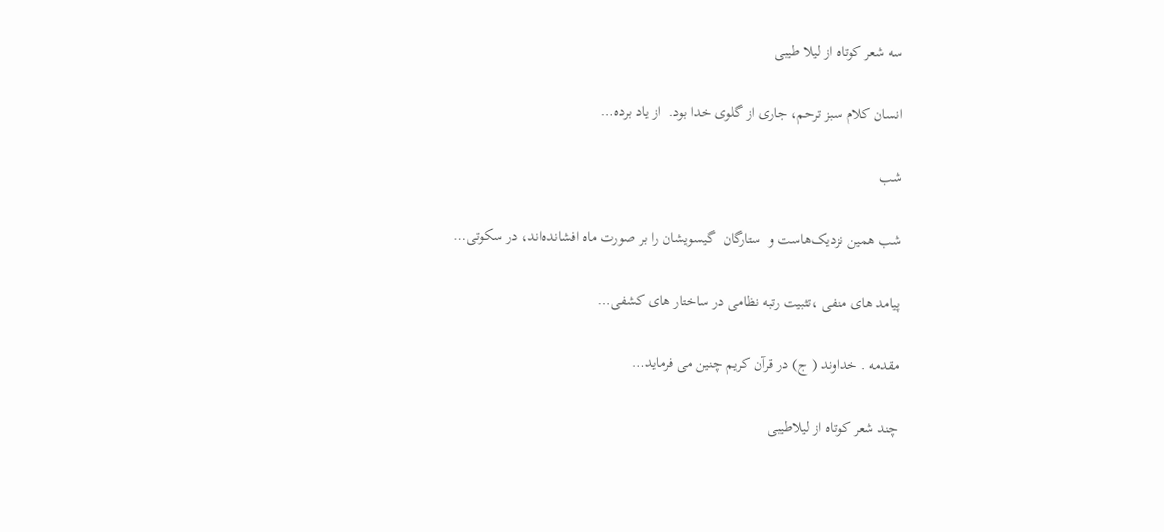سه‌ شعر کوتاه از لیلا طیبی

انسان کلام سبز ترحم، جاری از گلوی خدا بود.  از یاد برده…

شب

شب همین نزدیک‌هاست و  ستارگان  گیسویشان را بر صورت ماه افشانده‌اند، در سکوتی…

پیامد های منفی ،تثبیت رتبه نظامی در ساختار های کشفی…

مقدمه . خداوند ( ج) در قرآن کریم چنین می فرماید…

چند شعر کوتاه از لیلاطیبی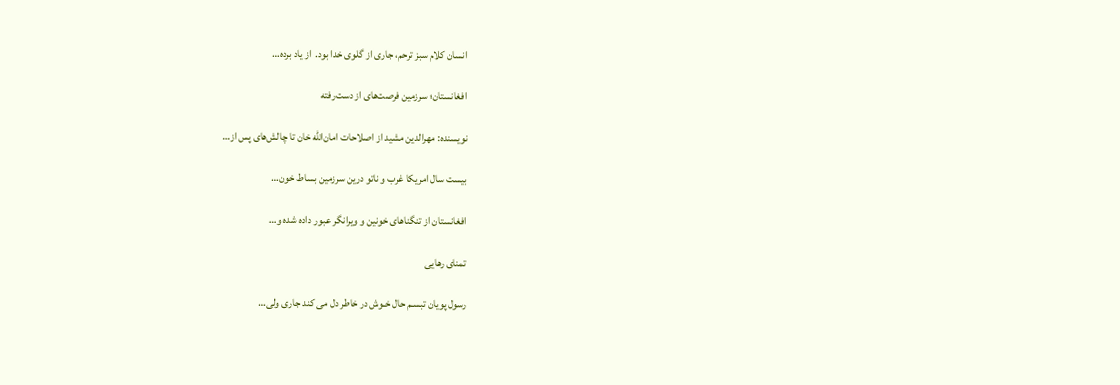انسان کلام سبز ترحم، جاری از گلوی خدا بود.  از یاد برده…

افغانستان؛ سرزمین فرصت‌های از دست‌رفته

نویسنده: مهرالدین مشید از اصلاحات امان‌الله خان تا چالش‌های پس از…

بیست سال امریکا غرب و ناتو درین سرزمین بساط خون…

افغانستان از تنگناهای خونین و ویرانگر عبور داده شده و…

تمنای رهایی

رسول پویان تبسـم حال خـوش در خاطر دل می کند جاری ولی…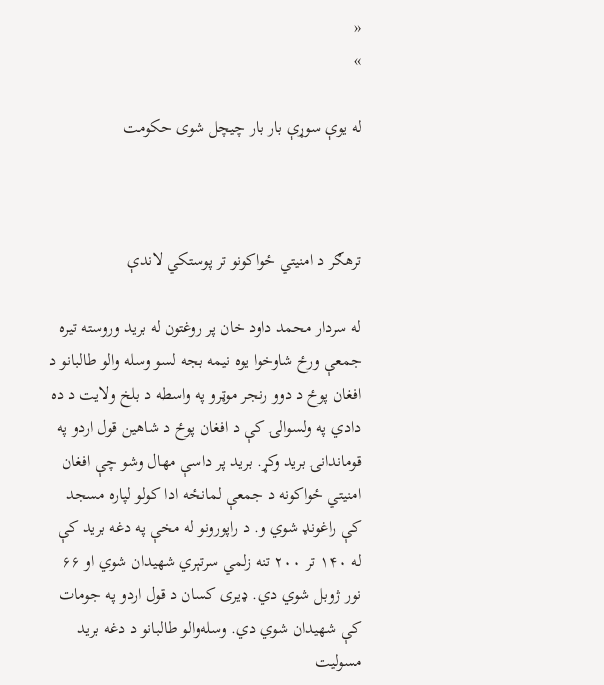«
»

له يوې سوړې بار بار چيچل شوی حکومت



ترهګر د امنيتي ځواکونو تر پوستکي لاندې

له سردار محمد داود خان پر روغتون له بريد وروسته تيره جمعې ورځ شاوخوا یوه نیمه بجه لسو وسله ‌والو طالبانو د افغان پوځ د دوو رنجر موټرو په واسطه د بلخ ولایت د ده دادي په ولسوالۍ کې د افغان پوځ د شاهین قول اردو په قوماندانۍ برید وکړ. بريد پر داسې مهال وشو چې افغان امنيتي ځواکونه د جمعې لمانځه ادا کولو لپاره مسجد کې راغونډ شوي و. د راپورونو له مخې په دغه بريد کې له ۱۴۰ تر ۲۰۰ تنه زلمي سرتېري شهیدان شوي او ۶۶ نور ژوبل شوي دي. ډيری کسان د قول اردو په جومات کې شهیدان شوي دي. وسله‌والو طالبانو د دغه برید مسولیت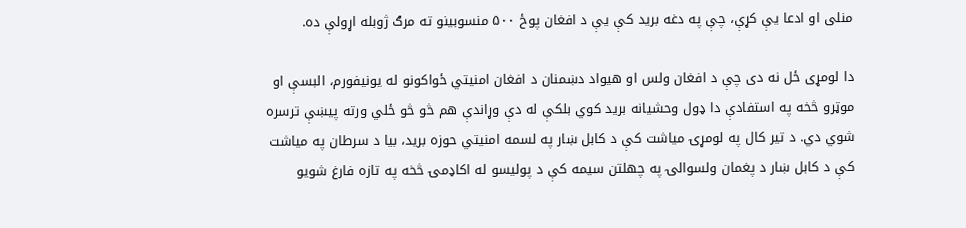منلی او ادعا یې کړې، چې په دغه برید کې یې د افغان پوځ ۵۰۰ منسوبینو ته مرګ‌ ژوبله اړولې ده.

دا لومړی ځل نه دی چې د افغان ولس او هيواد دښمنان د افغان امنيتي ځواکونو له يونيفورم، البسې او موټرو څخه په استفادې دا ډول وحشيانه بريد کوي بلکې له دې وړاندې هم څو څو ځلي ورته پيښې ترسره شوي دي. د تير کال په لومړۍ مياشت کې د کابل ښار په لسمه امنيتي حوزه بريد، بيا د سرطان په مياشت کې د کابل ښار د پغمان ولسوالۍ په چهلتن سيمه کې د پوليسو له اکاډمۍ څخه په تازه فارغ شويو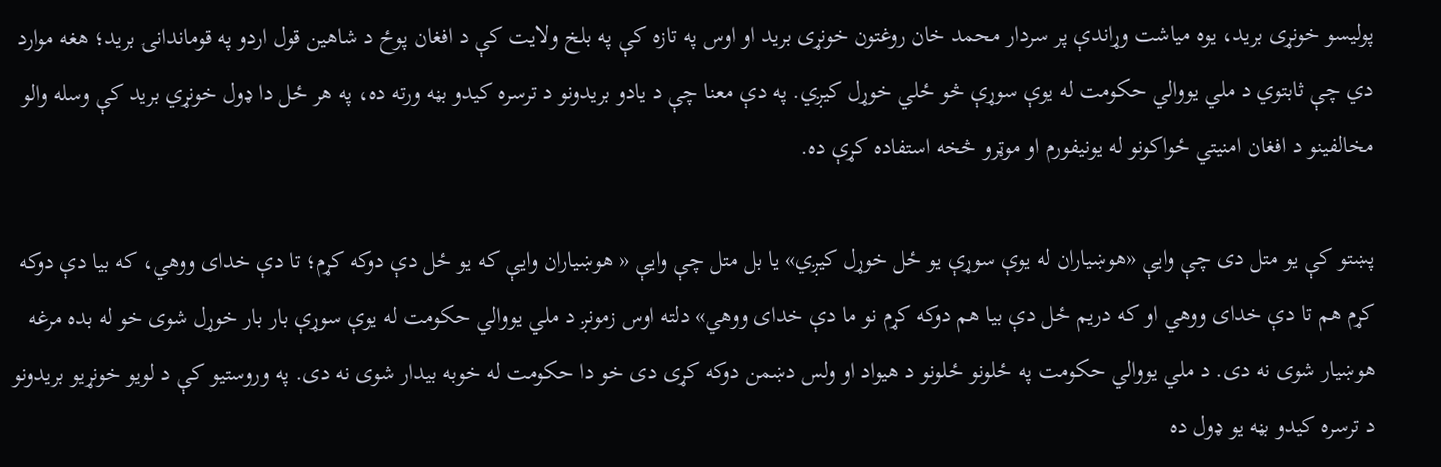پوليسو خونړی بريد، يوه مياشت وړاندې پر سردار محمد خان روغتون خونړی بريد او اوس په تازه کې په بلخ ولايت کې د افغان پوځ د شاهین قول اردو په قوماندانۍ برید؛ هغه موارد دي چې ثابتوي د ملي يووالي حکومت له يوې سوړې څو ځلي خوړل کيږي. په دې معنا چې د يادو بريدونو د ترسره کيدو بڼه ورته ده، په هر ځل دا ډول خونړي بريد کې وسله والو مخالفينو د افغان امنيتي ځواکونو له يونيفورم او موټرو څخه استفاده کړې ده.

پښتو کې يو متل دی چې وايې «هوښياران له يوې سوړې يو ځل خوړل کيږي» يا بل متل چې وايې « هوښياران وايې که يو ځل دې دوکه کړم؛ تا دې خدای ووهي، که بيا دې دوکه کړم هم تا دې خدای ووهي او که دريم ځل دې بيا هم دوکه کړم نو ما دې خدای ووهي» دلته اوس زمونږ د ملي يووالي حکومت له يوې سوړې بار بار خوړل شوی خو له بده مرغه هوښيار شوی نه دی. د ملي يووالي حکومت په ځلونو ځلونو د هيواد او ولس دښمن دوکه کړی دی خو دا حکومت له خوبه بيدار شوی نه دی. په وروستيو کې د لويو خونړيو بريدونو د ترسره کيدو بڼه يو ډول ده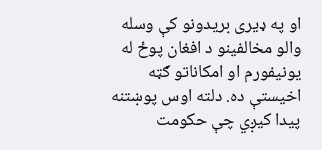او په ډيری بريدونو کې وسله والو مخالفينو د افغان پوځ له يونيفورم او امکاناتو ګټه اخيستې ده. دلته اوس پوښتنه پيدا کيږي چې حکومت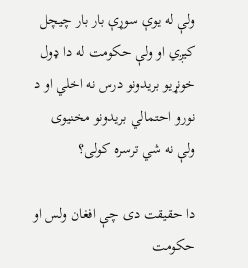ولې له يوې سوړې بار بار چيچل کيږي او ولې حکومت له دا ډول خونړيو بريدونو درس نه اخلي او د نورو احتمالي بريدونو مخنيوی ولې نه شي ترسره کولی؟

دا حقيقت دی چې افغان ولس او حکومت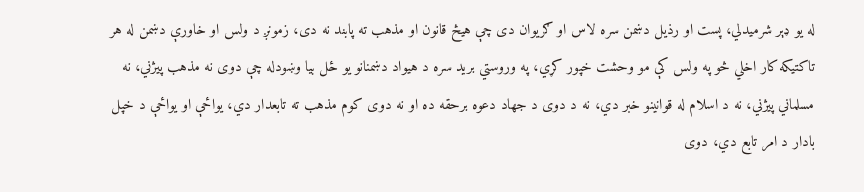له يو ډېر شرميدلي، پست او رذيل دښمن سره لاس او ګريوان دی چې هيڅ قانون او مذهب ته پابند نه دی، زمونږ د ولس او خاورې دښمن له هر تاکتيکه کار اخلي څو په ولس کې مو وحشت خپور کړي، په وروستي بريد سره د هيواد دښمنانو يو ځل بيا وښودله چې دوی نه مذهب پيژني، نه مسلماني پيژني، نه د اسلام له قوانينو خبر دي، نه د دوی د جهاد دعوه برحقه ده او نه دوی کوم مذهب ته تابعدار دي، يواځې او يواځې د خپل بادار د امر تابع دي، دوی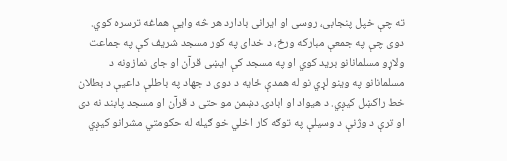ته چې خپل پنجابی، روسی او ايرانی بادارد هر څه وايې هماغه ترسره کوي. دوی چې په جمعې مبارکه ورځ، د خدای په کور مسجد شريف کې په جماعت ولاړو مسلمانانو بريد کوي او په مسجد کې ايښی قرآن او جای نمازونه د مسلمانانو په وينو لړي نو له همدې ځايه د دوی د جهاد په باطلې داعيې د بطلان خط راکښل کيږي. د هيواد او ابادۍ دښمن مو حتی د قرآن او مسجد پابند نه دی او ترې د وژنې د وسيلې په توګه کار اخلي خو ګيله له حکومتي مشرانو کيږي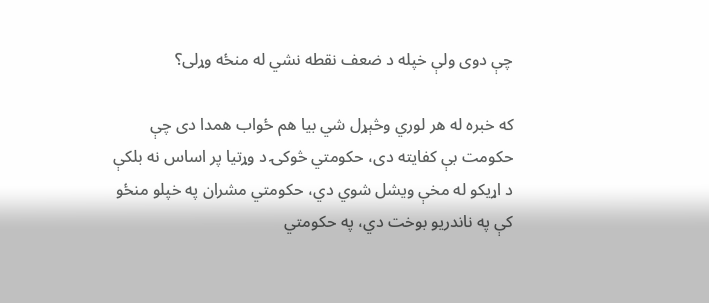چې دوی ولې خپله د ضعف نقطه نشي له منځه وړلی؟

که خبره له هر لوري وڅېړل شي بيا هم ځواب همدا دی چې حکومت بې کفايته دی، حکومتي څوکۍ د وړتيا پر اساس نه بلکې د اړيکو له مخې ويشل شوي دي، حکومتي مشران په خپلو منځو کې په ناندريو بوخت دي، په حکومتي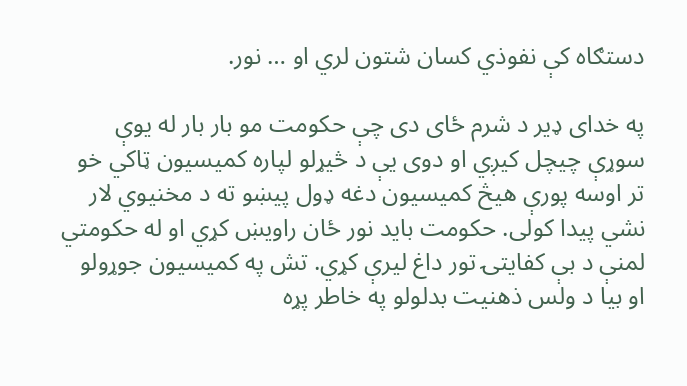دستګاه کې نفوذي کسان شتون لري او … نور.

په خدای ډير د شرم ځای دی چې حکومت مو بار بار له يوې سوړې چيچل کيږي او دوی يې د څيړلو لپاره کميسيون ټاکي خو تر اوسه پورې هيڅ کميسيون دغه ډول پيښو ته د مخنيوي لار نشي پيدا کولی. حکومت بايد نور ځان راويښ کړي او له حکومتي لمنې د بې کفايتۍ تور داغ ليرې کړي. تش په کميسيون جوړولو او بيا د ولس ذهنيت بدلولو په خاطر پړه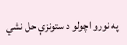په نورو اچولو د ستونزې حل نشي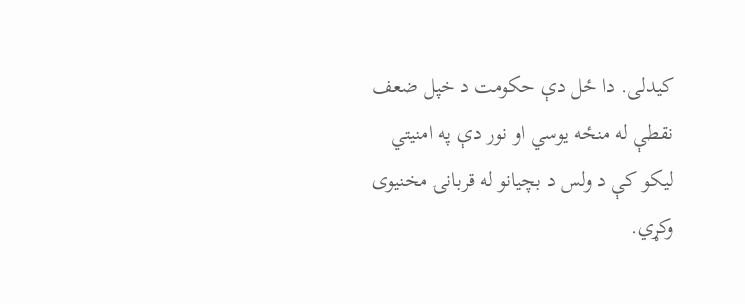کيدلی. دا ځل دې حکومت د خپل ضعف نقطې له منځه يوسي او نور دې په امنيتي ليکو کې د ولس د بچيانو له قربانۍ مخنيوی وکړي.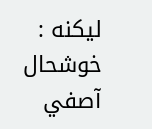لیکنه : خوشحال آصفي